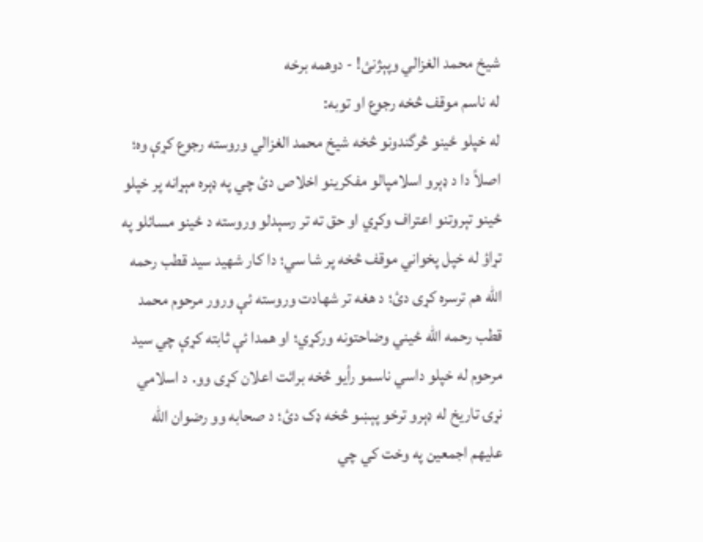شیخ محمد الغزالي وپېژنئ! - دوهمه برخه
له ناسم موقف څخه رجوع او توبه:
له خپلو ځینو څرگندونو څخه شیخ محمد الغزالي وروسته رجوع کړې وه؛ اصلاً دا د ډېرو اسلامپالو مفکرینو اخلاص دئ چي په ډېره مېړانه پر خپلو ځینو تېروتنو اعتراف وکړي او حق ته تر رسېدلو وروسته د ځینو مسائلو په تړاؤ له خپل پخواني موقف څخه پر شا سي؛ دا کار شهید سید قطب رحمه الله هم ترسره کړی دئ؛ د هغه تر شهادت وروسته ئې ورور مرحوم محمد قطب رحمه الله ځیني وضاحتونه ورکړي؛ او همدا ئې ثابته کړې چي سید مرحوم له خپلو داسي ناسمو رأیو څخه برائت اعلان کړی وو. د اسلامي نړۍ تاریخ له ډېرو ترخو پېښو څخه ډک دئ؛ د صحابه وو رضوان الله علیهم اجمعین په وخت کي چي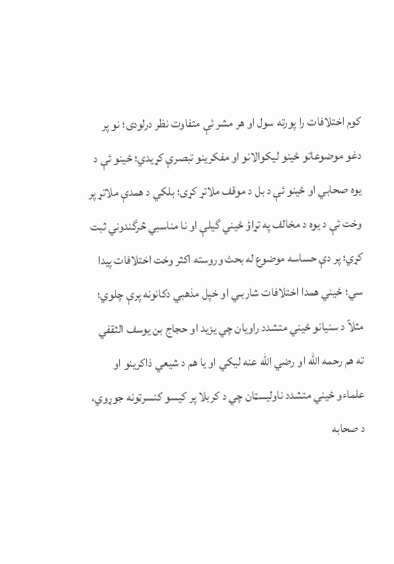کوم اختلافات را پورته سول او هر مشر ئې متفاوت نظر درلودی؛ نو پر دغو موضوعاتو ځینو لیکوالانو او مفکرینو تبصرې کړيدي؛ ځینو ئې د یوه صحابي او ځینو ئې د بل د موقف ملاتړ کړی؛ بلکي د همدې ملاتړ پر وخت ئې د یوه د مخالف په تړاؤ ځیني گيلې او نا مناسبي څرگندوني ثبت کړي؛ پر دې حساسه موضوع له بحث وروسته اکثر وخت اختلافات پیدا سي؛ ځیني همدا اختلافات شاربـي او خپل مذهبي دکانونه پرې چلوي؛ مثلاً د سنیانو ځیني متشدد راویان چي یزید او حجاج بن یوسف الثقفي ته هم رحمه الله او رضي الله عنه لیکي او یا هم د شیعي ذاکرینو او علماءو ځیني متشدد ناولیسټان چي د کربلا پر کیسو کنسرټونه جوړوي، د صحابه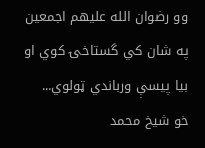وو رضوان الله علیهم اجمعین په شان کي گستاخۍ کوي او بیا پیسې ورباندي ټولوي...
خو شیخ محمد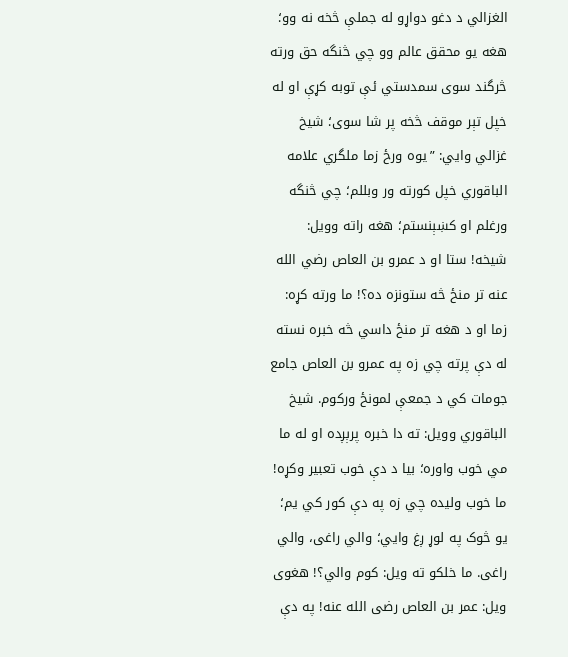الغزالي د دغو دواړو له جملې څخه نه وو؛ هغه یو محقق عالم وو چي څنگه حق ورته څرگند سوی سمدستي ئې توبه کړې او له خپل تېر موقف څخه پر شا سوی؛ شیخ غزالي وایي: ”یوه ورځ زما ملگري علامه الباقوري خپل کورته ور وبللم؛ چي څنگه ورغلم او کښېنستم؛ هغه راته وویل: شیخه! ستا او د عمرو بن العاص رضي الله عنه تر منځ څه ستونزه ده؟! ما ورته کړه: زما او د هغه تر منځ داسي څه خبره نسته له دې پرته چي زه په عمرو بن العاص جامع جومات کي د جمعې لمونځ ورکوم. شیخ الباقوري وویل: ته دا خبره پرېږده او له ما مي خوب واوره؛ بیا د دې خوب تعبیر وکړه! ما خوب ولیده چي زه په دې کور کي یم؛ یو څوک په لوړ ږغ وایي؛ والي راغی، والي راغی. ما خلکو ته ویل: کوم والي؟! هغوی ویل: عمر بن العاص رضی الله عنه! په دې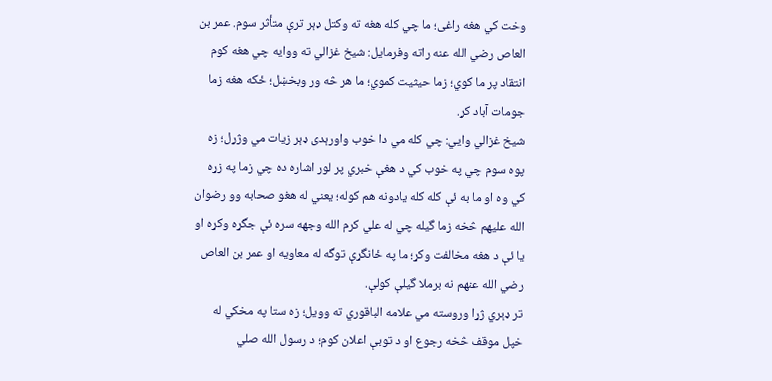وخت کي هغه راغی؛ ما چي کله هغه ته وکتل ډېر ترې متأثر سوم. عمر بن العاص رضي الله عنه راته وفرمایل: شیخ غزالي ته ووایه چي هغه کوم انتقاد پر ما کوي؛ زما حیثیت کموي؛ ما هر څه ور وبخښل؛ ځکه هغه زما جومات آباد کړ.
شیخ غزالي وایي: چي کله مي دا خوب واورېدی ډېر زیات مي وژړل؛ زه پوه سوم چي په خوب کي د هغې خبري پر لور اشاره ده چي زما په زړه کي وه او ما به ئې کله کله یادونه هم کوله؛ یعني له هغو صحابه وو رضوان الله علیهم څخه زما گیله چي له علي کرم الله وجهه سره ئې جگړه وکړه او یا ئې د هغه مخالفت وکړ؛ ما په ځانگړې توگه له معاویه او عمر بن العاص رضي الله عنهم نه برملا گیلې کولې.
تر ډېري ژړا وروسته مي علامه الباقوري ته وویل؛ زه ستا په مخکي له خپل موقف څخه رجوع او د توبې اعلان کوم؛ د رسول الله صلي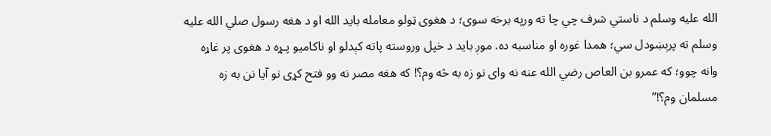الله علیه وسلم د ناستي شرف چي چا ته ورپه برخه سوی؛ د هغوی ټولو معامله باید الله او د هغه رسول صلي الله علیه وسلم ته پرېښودل سي؛ همدا غوره او مناسبه ده. موږ باید د خپل وروسته پاته کېدلو او ناکامیو پـړه د هغوی پر غاړه وانه چوو؛ که عمرو بن العاص رضي الله عنه نه وای نو زه به څه وم؟! که هغه مصر نه وو فتح کړی نو آیا نن به زه مسلمان وم؟!”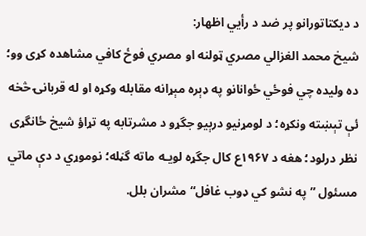د دیکتاتورانو پر ضد د رأیي اظهار:
شیخ محمد الغزالي مصري ټولنه او مصري فوځ کافي مشاهده کړی وو؛ ده ولیده چي فوځي ځوانانو په ډېره مېړانه مقابله وکړه او له قربانۍ څخه ئې تېښته ونکړه؛ د لومړنیو درېیو جگړو د مشرتابه په تړاؤ شیخ ځانگړی نظر درلود؛ هغه د ۱۹۶۷ع کال جگړه لویـه ماته گڼله؛ نوموړي د دې ماتي مسئول ”په نشو کي ډوب غافل“ مشران بلل.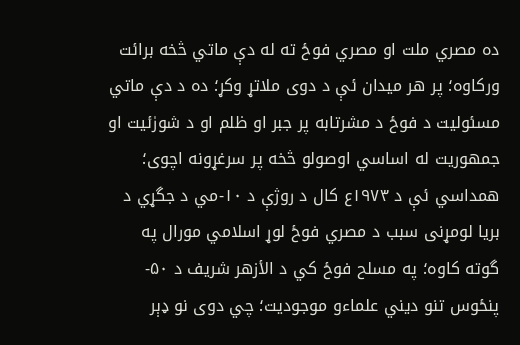ده مصري ملت او مصري فوځ ته له دې ماتي څخه برائت ورکاوه؛ پر هر میدان ئې د دوی ملاتړ وکړ؛ ده د دې ماتي مسئولیت د فوځ د مشرتابه پر جبر او ظلم او د شورٰئیت او جمهوریت له اساسي اوصولو څخه پر سرغړونه اچوی؛ همداسي ئې د ۱۹۷۳ع کال د روژې د ۱۰-مي د جگړي د بریا لومړنی سبب د مصري فوځ لوړ اسلامي مورال په گوته کاوه؛ په مسلح فوځ کي د الأزهر شریف د ۵۰-پنځوس تنو دیني علماءو موجودیت؛ چي دوی نو ډېر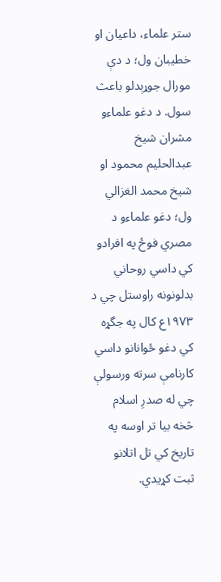ستر علماء، داعیان او خطیبان ول؛ د دې مورال جوړېدلو باعث سول. د دغو علماءو مشران شیخ عبدالحلیم محمود او شیخ محمد الغزالي ول؛ دغو علماءو د مصري فوځ په افرادو کي داسي روحاني بدلونونه راوستل چي د ۱۹۷۳ع کال په جگړه کي دغو ځوانانو داسي کارنامې سرته ورسولې چي له صدرِ اسلام څخه بیا تر اوسه په تاریخ کي تل اتلانو ثبت کړیدي.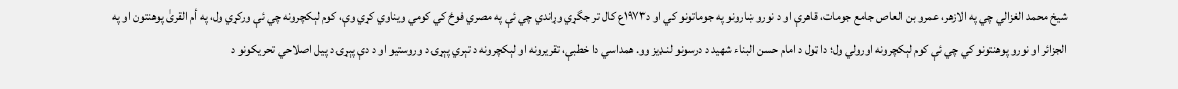شیخ محمد الغزالي چي په الازهر، عمرو بن العاص جامع جومات، قاهرې او د نورو ښارونو په جوماتونو کي او د۱۹۷۳ع کال تر جگړي وړاندي چي ئې په مصري فوځ کي کومي ویناوي کړي وې، کوم لېکچرونه چي ئې ورکړي ول، په أم القریٰ پوهنتون او په الجزائر او نورو پوهنتونو کي چي ئې کوم لېکچرونه اورولي ول؛ دا ټول د امام حسن البناء شهید د درسونو لنـډیز وو. همداسي دا خطبې، تقریرونه او لېکچرونه د تېري پېړۍ د وروستیو او د دې پېړۍ د پیل اصلاحي تحریکونو د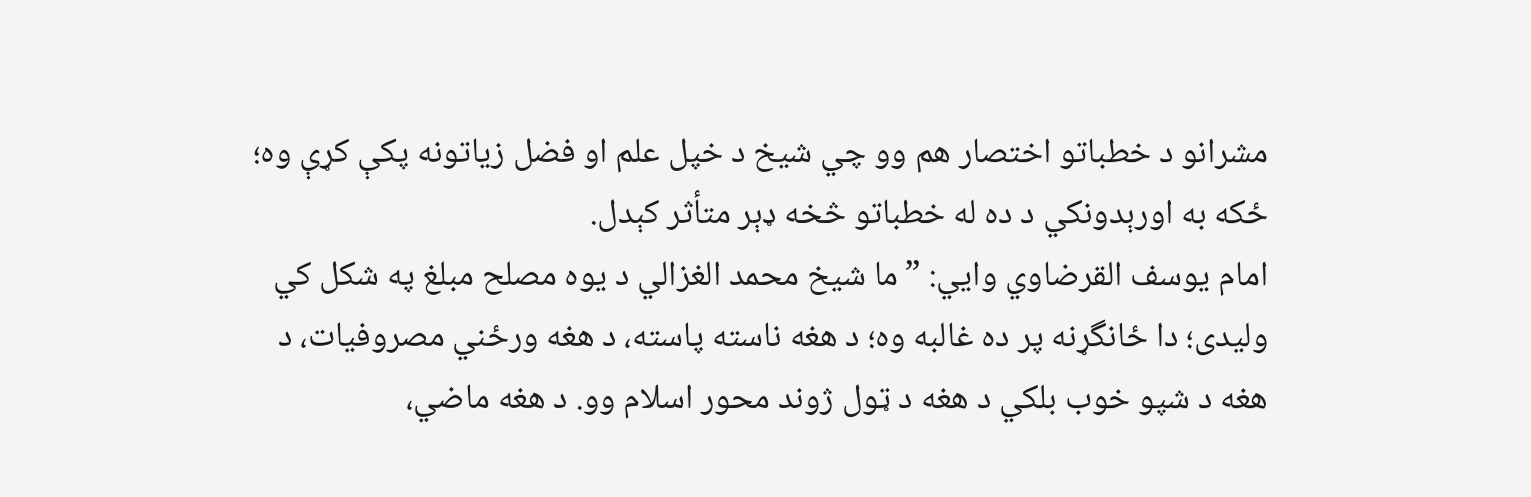مشرانو د خطباتو اختصار هم وو چي شیخ د خپل علم او فضل زیاتونه پکې کړې وه؛ ځکه به اورېدونکي د ده له خطباتو څخه ډېر متأثر کېدل.
امام یوسف القرضاوي وایي: ”ما شیخ محمد الغزالي د یوه مصلح مبلغ په شکل کي ولیدی؛ دا ځانگړنه پر ده غالبه وه؛ د هغه ناسته پاسته، د هغه ورځني مصروفیات، د هغه د شپو خوب بلکي د هغه د ټول ژوند محور اسلام وو. د هغه ماضي،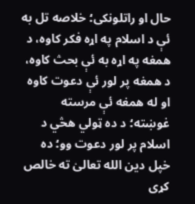حال او راتلونکی؛ خلاصه تل به ئې د اسلام په اړه فکر کاوه، د همغه په اړه به ئې بحث کاوه، د همغه پر لور ئې دعوت کاوه او له همغه ئې مرسته غوښته؛ د ده ټولي هڅي د اسلام پر لور دعوت وو؛ ده خپل دین الله تعالیٰ ته خالص کړی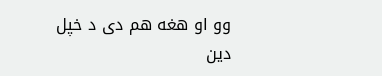وو او هغه هم دی د خپل دین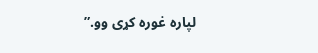لپاره غوره کړی وو.”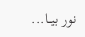نور بیــا...